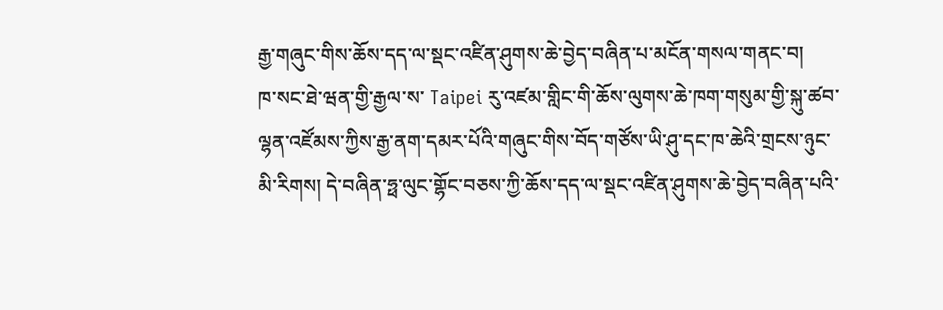རྒྱ་གཞུང་གིས་ཆོས་དད་ལ་སྡང་འཛིན་ཤུགས་ཆེ་བྱེད་བཞིན་པ་མངོན་གསལ་གནང་བ།
ཁ་སང་ཐེ་ཝན་གྱི་རྒྱལ་ས་ Taipei རུ་འཛམ་གླིང་གི་ཆོས་ལུགས་ཆེ་ཁག་གསུམ་གྱི་སྐུ་ཚབ་ལྷན་འཛོམས་ཀྱིས་རྒྱ་ནག་དམར་པོའི་གཞུང་གིས་བོད་གཙོས་ཡི་ཤུ་དང་ཁ་ཆེའི་གྲངས་ཉུང་མི་རིགས། དེ་བཞིན་ཧྥ་ལུང་གྷོང་བཅས་ཀྱི་ཆོས་དད་ལ་སྡང་འཛིན་ཤུགས་ཆེ་བྱེད་བཞིན་པའི་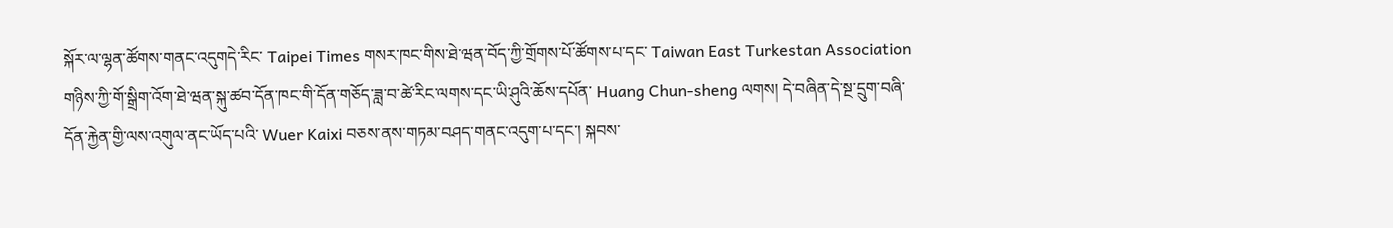སྐོར་ལ་ལྷན་ཚོགས་གནང་འདུགདེ་རིང་ Taipei Times གསར་ཁང་གིས་ཐེ་ཝན་བོད་ཀྱི་གྲོགས་པོ་ཚོགས་པ་དང་ Taiwan East Turkestan Association གཉིས་ཀྱི་གོ་སྒྲིག་འོག་ཐེ་ཝན་སྐུ་ཚབ་དོན་ཁང་གི་དོན་གཅོད་ཟླ་བ་ཚེ་རིང་ལགས་དང་ཡི་ཤུའི་ཆོས་དཔོན་ Huang Chun-sheng ལགས། དེ་བཞིན་དེ་སྔ་དྲུག་བཞི་དོན་རྐྱེན་གྱི་ལས་འགུལ་ནང་ཡོད་པའི་ Wuer Kaixi བཅས་ནས་གཏམ་བཤད་གནང་འདུག་པ་དང་། སྐབས་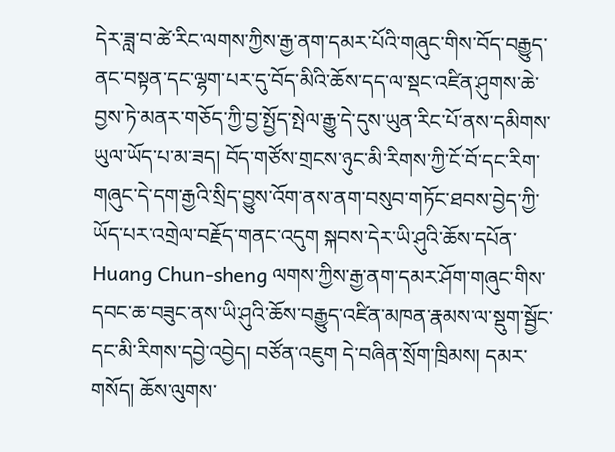དེར་ཟླ་བ་ཚེ་རིང་ལགས་ཀྱིས་རྒྱ་ནག་དམར་པོའི་གཞུང་གིས་བོད་བརྒྱུད་ནང་བསྟན་དང་ལྷག་པར་དུ་བོད་མིའི་ཆོས་དད་ལ་སྡང་འཛིན་ཤུགས་ཆེ་བྱས་ཏེ་མནར་གཅོད་ཀྱི་བྱ་སྤྱོད་སྤེལ་རྒྱུ་དེ་དུས་ཡུན་རིང་པོ་ནས་དམིགས་ཡུལ་ཡོད་པ་མ་ཟད། བོད་གཙོས་གྲངས་ཉུང་མི་རིགས་ཀྱི་ངོ་བོ་དང་རིག་གཞུང་དེ་དག་རྒྱའི་སྲིད་བྱུས་འོག་ནས་ནག་བསུབ་གཏོང་ཐབས་བྱེད་ཀྱི་ཡོད་པར་འགྲེལ་བརྗོད་གནང་འདུག སྐབས་དེར་ཡི་ཤུའི་ཆོས་དཔོན་ Huang Chun-sheng ལགས་ཀྱིས་རྒྱ་ནག་དམར་ཤོག་གཞུང་གིས་དབང་ཆ་བཟུང་ནས་ཡི་ཤུའི་ཆོས་བརྒྱུད་འཛིན་མཁན་རྣམས་ལ་སྡུག་སྦྱོང་དང་མི་རིགས་དབྱེ་འབྱེད། བཙོན་འཇུག དེ་བཞིན་སྲོག་ཁྲིམས། དམར་གསོད། ཆོས་ལུགས་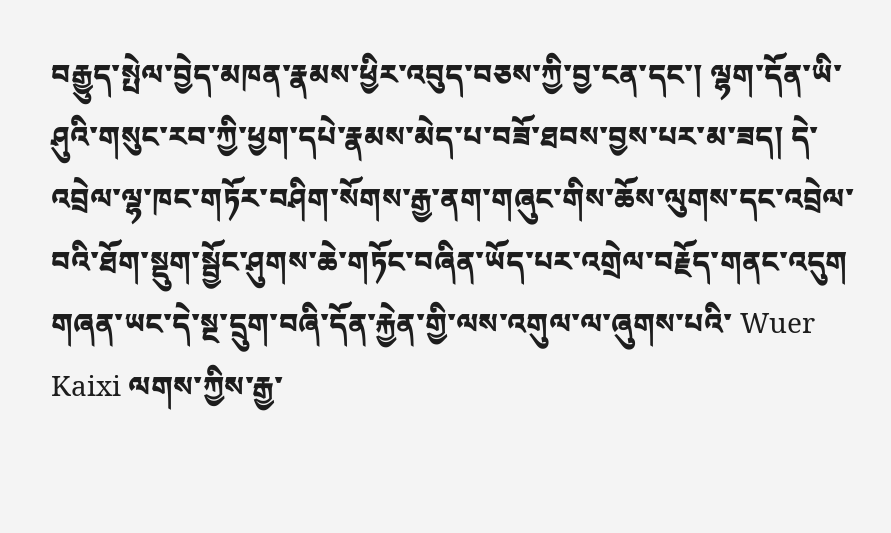བརྒྱུད་སྤེལ་བྱེད་མཁན་རྣམས་ཕྱིར་འབུད་བཅས་ཀྱི་བྱ་ངན་དང་། ལྷག་དོན་ཡི་ཤུའི་གསུང་རབ་ཀྱི་ཕྱག་དཔེ་རྣམས་མེད་པ་བཟོ་ཐབས་བྱས་པར་མ་ཟད། དེ་འབྲེལ་ལྷ་ཁང་གཏོར་བཤིག་སོགས་རྒྱ་ནག་གཞུང་གིས་ཆོས་ལུགས་དང་འབྲེལ་བའི་ཐོག་སྡུག་སྦྱོང་ཤུགས་ཆེ་གཏོང་བཞིན་ཡོད་པར་འགྲེལ་བརྗོད་གནང་འདུག གཞན་ཡང་དེ་སྔ་དྲུག་བཞི་དོན་རྐྱེན་གྱི་ལས་འགུལ་ལ་ཞུགས་པའི་ Wuer Kaixi ལགས་ཀྱིས་རྒྱ་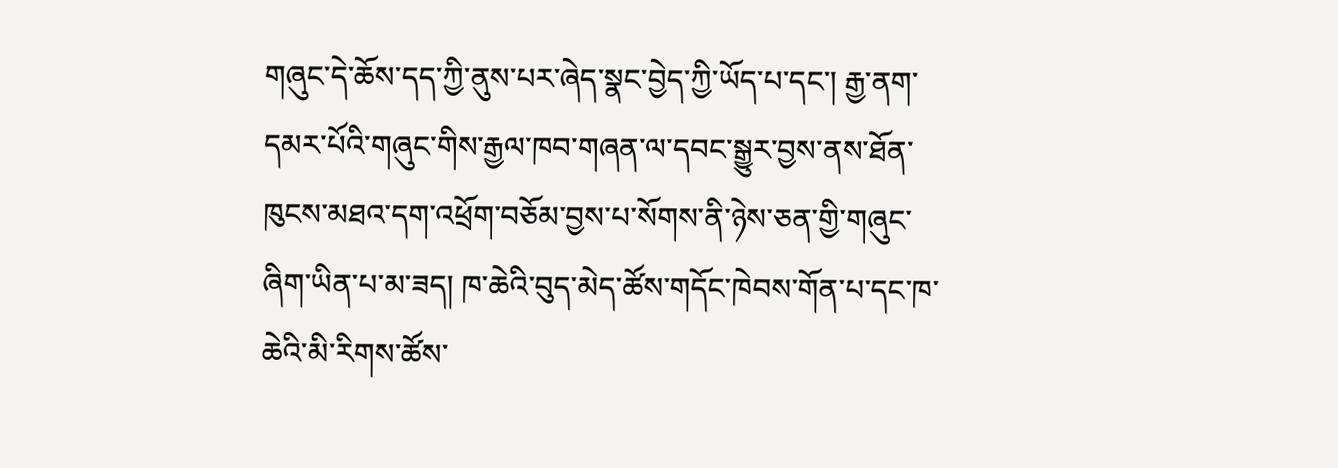གཞུང་དེ་ཆོས་དད་ཀྱི་ནུས་པར་ཞེད་སྣང་བྱེད་ཀྱི་ཡོད་པ་དང་། རྒྱ་ནག་དམར་པོའི་གཞུང་གིས་རྒྱལ་ཁབ་གཞན་ལ་དབང་སྒྱུར་བྱས་ནས་ཐོན་ཁུངས་མཐའ་དག་འཕྲོག་བཅོམ་བྱས་པ་སོགས་ནི་ཉེས་ཅན་གྱི་གཞུང་ཞིག་ཡིན་པ་མ་ཟད། ཁ་ཆེའི་བུད་མེད་ཚོས་གདོང་ཁེབས་གོན་པ་དང་ཁ་ཆེའི་མི་རིགས་ཚོས་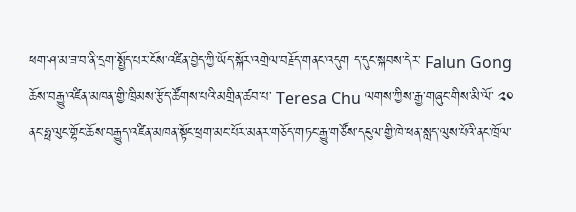ཕག་ཤ་མ་ཟ་བ་ནི་དྲག་སྤྱོད་པར་ངོས་འཛིན་བྱེད་ཀྱི་ཡོད་སྐོར་འགྲེལ་བརྗོད་གནང་འདུག ད་དུང་སྐབས་དེར་ Falun Gong ཆོས་བརྒྱུ་འཛིན་མཁན་གྱི་ཁྲིམས་རྩོད་ཚོགས་པའི་མགྲིན་ཚབ་པ་ Teresa Chu ལགས་ཀྱིས་རྒྱ་གཞུང་གིས་མི་ལོ་ ༢༠ ནང་ཧྥ་ལུང་གྷོང་ཆོས་བརྒྱུད་འཛིན་མཁན་སྟོང་ཕྲག་མང་པོར་མནར་གཅོད་གཏང་རྒྱུ་གཙོས་དངུལ་གྱི་ཁེ་ཕན་སླད་ལུས་པོའི་ནང་ཁྲོལ་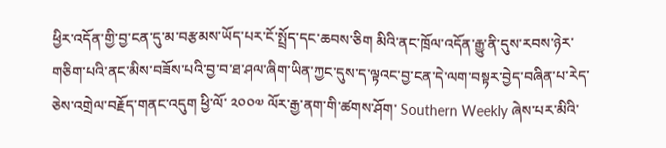ཕྱིར་འདོན་གྱི་བྱ་ངན་དུ་མ་བརྩམས་ཡོད་པར་ངོ་སྤྲོད་དང་ཆབས་ཅིག མིའི་ནང་ཁྲོལ་འདོན་རྒྱུ་ནི་དུས་རབས་ཉེར་གཅིག་པའི་ནང་མིས་བཟོས་པའི་བྱ་བ་ཐ་ཤལ་ཞིག་ཡིན་ཀྱང་དུས་ད་ལྟའང་བྱ་ངན་དེ་ལག་བསྟར་བྱེད་བཞིན་པ་རེད་ཅེས་འགྲེལ་བརྗོད་གནང་འདུག ཕྱི་ལོ་ ༢༠༠༧ ལོར་རྒྱ་ནག་གི་ཚགས་ཤོག་ Southern Weekly ཞེས་པར་མིའི་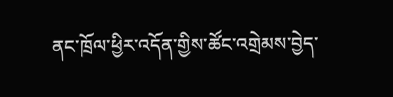ནང་ཁྲོལ་ཕྱིར་འདོན་གྱིས་ཚོང་འགྲེམས་བྱེད་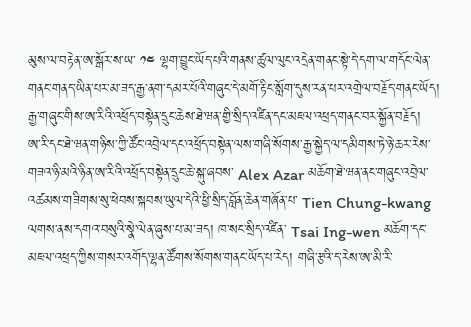མུས་ལ་བརྟེན་ཨ་སྒོར་ས་ཡ་ ༡༤ ལྷག་བྱུང་ཡོད་པའི་གནས་ཚུལ་ལུང་འདྲེན་གནང་སྟེ་དེ་དག་ལ་གདོང་ལེན་གནང་གནད་ཡིན་པར་མ་ཟད་རྒྱ་ནག་དམར་པོའི་གཞུང་དེ་མགོ་རྟིང་སློག་དུས་རན་པར་འགྲེལ་བརྗོད་གནང་ཡོད།
རྒྱ་གཞུང་གིས་ཨ་རིའི་འཕྲོད་བསྟེན་དྲུང་ཆེས་ཐེ་ཝན་གྱི་སྲིད་འཛིན་དང་མཇལ་འཕྲད་གནང་བར་སྐྱོན་བརྗོད།
ཨ་རི་དང་ཐེ་ཝན་གཉིས་ཀྱི་ཚོང་འབྲེལ་དང་འཕྲོད་བསྟེན་ལས་གཞི་སོགས་རྒྱ་སྐྱེད་ལ་དམིགས་ཏེ་ཉེ་ཆར་རེས་གཟའ་ཉི་མའི་ཉིན་ཨ་རིའི་འཕྲོད་བསྟེན་དྲུང་ཆེ་སྐུ་ཞབས་ Alex Azar མཆོག་ཐེ་ཝན་ནང་གཞུང་འབྲེལ་འཚམས་གཟིགས་སུ་ཕེབས་སྐབས་ཡུལ་དེའི་ཕྱི་སྲིད་བློན་ཆེན་གཞོན་པ་ Tien Chung-kwang ལགས་ནས་དགའ་བསུའི་སྣེ་ལེན་ཞུས་པ་མ་ཟད། ཁ་སང་སྲིད་འཛིན་ Tsai Ing-wen མཆོག་དང་མཇལ་འཕྲད་ཀྱིས་གསར་འགོད་ལྷན་ཚོགས་སོགས་གནང་ཡོད་པ་རེད། གཞི་རྩའི་ད་རེས་ཨ་མི་རི་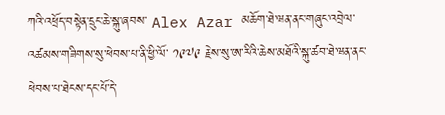ཀའི་འཕྲོད་བསྟེན་དྲུང་ཆེ་སྐུ་ཞབས་ Alex Azar མཆོག་ཐེ་ཝན་ནང་གཞུང་འབྲེལ་འཚམས་གཟིགས་སུ་ཕེབས་པ་ནི་ཕྱི་ལོ་ ༡༩༧༩ རྗེས་སུ་ཨ་རིའི་ཆེས་མཐོའི་སྐུ་ཚབ་ཐེ་ཝན་ནང་ཕེབས་པ་ཐེངས་དང་པོ་དེ་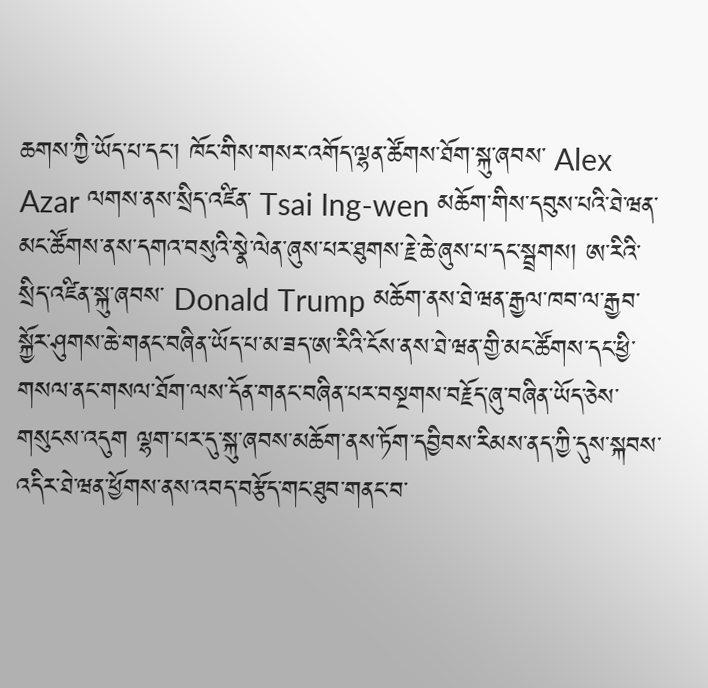ཆགས་ཀྱི་ཡོད་པ་དང་། ཁོང་གིས་གསར་འགོད་ལྷན་ཚོགས་ཐོག་སྐུ་ཞབས་ Alex Azar ལགས་ནས་སྲིད་འཛིན་ Tsai Ing-wen མཆོག་གིས་དབུས་པའི་ཐེ་ཝན་མང་ཚོགས་ནས་དགའ་བསུའི་སྣེ་ལེན་ཞུས་པར་ཐུགས་རྗེ་ཆེ་ཞུས་པ་དང་སྦྲགས། ཨ་རིའི་སྲིད་འཛིན་སྐུ་ཞབས་ Donald Trump མཆོག་ནས་ཐེ་ཝན་རྒྱལ་ཁབ་ལ་རྒྱབ་སྐྱོར་ཤུགས་ཆེ་གནང་བཞིན་ཡོད་པ་མ་ཟད་ཨ་རིའི་ངོས་ནས་ཐེ་ཝན་གྱི་མང་ཚོགས་དང་ཕྱི་གསལ་ནང་གསལ་ཐོག་ལས་དོན་གནང་བཞིན་པར་བསྔགས་བརྗོད་ཞུ་བཞིན་ཡོད་ཅེས་གསུངས་འདུག ལྷག་པར་དུ་སྐུ་ཞབས་མཆོག་ནས་ཏོག་དབྱིབས་རིམས་ནད་ཀྱི་དུས་སྐབས་འདིར་ཐེ་ཝན་ཕྱོགས་ནས་འབད་བརྩོད་གང་ཐུབ་གནང་བ་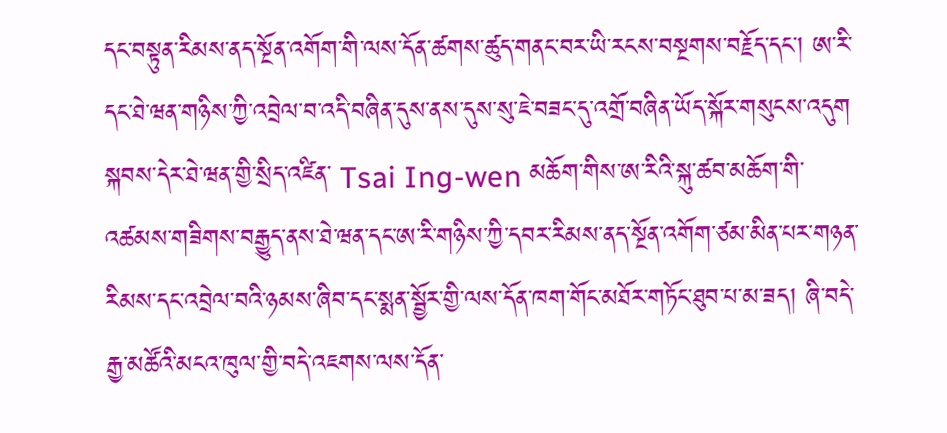དང་བསྟུན་རིམས་ནད་སྔོན་འགོག་གི་ལས་དོན་ཚགས་ཚུད་གནང་བར་ཡི་རངས་བསྔགས་བརྗོད་དང་། ཨ་རི་དང་ཐེ་ཝན་གཉིས་ཀྱི་འབྲེལ་བ་འདི་བཞིན་དུས་ནས་དུས་སུ་ཇེ་བཟང་དུ་འགྲོ་བཞིན་ཡོད་སྐོར་གསུངས་འདུག སྐབས་དེར་ཐེ་ཝན་གྱི་སྲིད་འཛིན་ Tsai Ing-wen མཆོག་གིས་ཨ་རིའི་སྐུ་ཚབ་མཆོག་གི་འཚམས་གཟིགས་བརྒྱུད་ནས་ཐེ་ཝན་དང་ཨ་རི་གཉིས་ཀྱི་དབར་རིམས་ནད་སྔོན་འགོག་ཙམ་མིན་པར་གཉན་རིམས་དང་འབྲེལ་བའི་ཉམས་ཞིབ་དང་སྨན་སྦྱོར་གྱི་ལས་དོན་ཁག་གོང་མཐོར་གཏོང་ཐུབ་པ་མ་ཟད། ཞི་བདེ་རྒྱ་མཚོའི་མངའ་ཁུལ་གྱི་བདེ་འཇགས་ལས་དོན་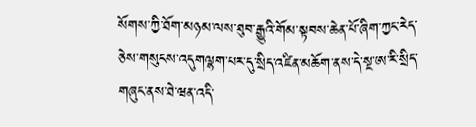སོགས་ཀྱི་ཐོག་མཉམ་ལས་ཐུབ་རྒྱུའི་གོམ་སྟབས་ཆེན་པོ་ཞིག་ཀྱང་རེད་ཅེས་གསུངས་འདུགལྷག་པར་དུ་སྲིད་འཛིན་མཆོག་ནས་དེ་སྔ་ཨ་རི་སྲིད་གཞུང་ནས་ཐེ་ཝན་འདི་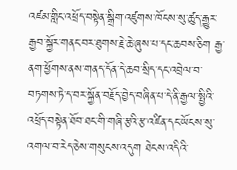འཛམ་གླིང་འཕྲོད་བསྟེན་སྒྲིག་འཛུགས་ཁོངས་སུ་ཚུད་རྒྱུར་རྒྱབ་སྐྱོར་གནང་བར་ཐུགས་རྗེ་ཆེ་ཞུས་པ་དང་ཆབས་ཅིག རྒྱ་ནག་ཕྱོགས་ནས་གནད་དོན་དེ་ཆབ་སྲིད་དང་འབྲེལ་བ་བཏགས་ཏེ་ད་བར་སྐྱོན་བརྗོད་བྱེད་བཞིན་པ་དེ་ནི་རྒྱལ་སྤྱིའི་འཕྲོད་བསྟེན་ཐོབ་ཐང་གི་གཞི་རྩའི་རྩ་འཛིན་དང་ཡོངས་སུ་འགལ་བ་རེད་ཅེས་གསུངས་འདུག ཐེངས་འདིའི་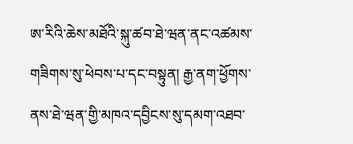ཨ་རིའི་ཆེས་མཐོའི་སྐུ་ཚབ་ཐེ་ཝན་ནང་འཚམས་གཟིགས་སུ་ཕེབས་པ་དང་བསྟུན། རྒྱ་ནག་ཕྱོགས་ནས་ཐེ་ཝན་གྱི་མཁའ་དབྱིངས་སུ་དམག་འཐབ་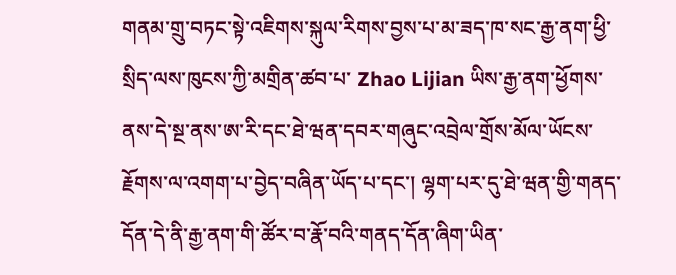གནམ་གྲུ་བཏང་སྟེ་འཇིགས་སྐུལ་རིགས་བྱས་པ་མ་ཟད་ཁ་སང་རྒྱ་ནག་ཕྱི་སྲིད་ལས་ཁུངས་ཀྱི་མགྲིན་ཚབ་པ་ Zhao Lijian ཡིས་རྒྱ་ནག་ཕྱོགས་ནས་དེ་སྔ་ནས་ཨ་རི་དང་ཐེ་ཝན་དབར་གཞུང་འབྲེལ་གྲོས་མོལ་ཡོངས་རྗོགས་ལ་འགག་པ་བྱེད་བཞིན་ཡོད་པ་དང་། ལྷག་པར་དུ་ཐེ་ཝན་གྱི་གནད་དོན་དེ་ནི་རྒྱ་ནག་གི་ཚོར་བ་རྣོ་བའི་གནད་དོན་ཞིག་ཡིན་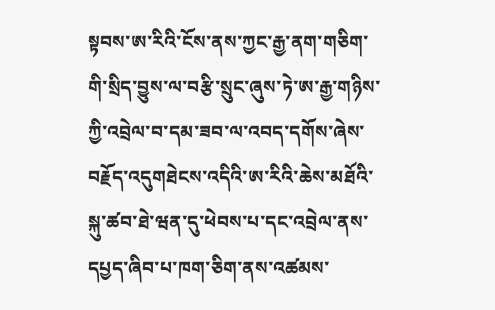སྟབས་ཨ་རིའི་ངོས་ནས་ཀྱང་རྒྱ་ནག་གཅིག་གི་སྲིད་བྱུས་ལ་བརྩི་སྲུང་ཞུས་ཏེ་ཨ་རྒྱ་གཉིས་ཀྱི་འབྲེལ་བ་དམ་ཟབ་ལ་འབད་དགོས་ཞེས་བརྗོད་འདུགཐེངས་འདིའི་ཨ་རིའི་ཆེས་མཐོའི་སྐུ་ཚབ་ཐེ་ཝན་དུ་ཕེབས་པ་དང་འབྲེལ་ནས་དཔྱད་ཞིབ་པ་ཁག་ཅིག་ནས་འཚམས་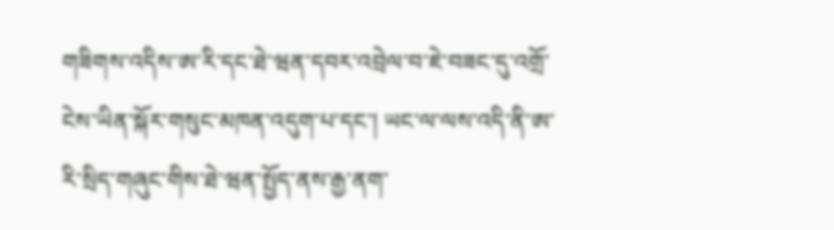གཟིགས་འདིས་ཨ་རི་དང་ཐེ་ཝན་དབར་འབྲེལ་བ་ཇེ་བཟང་དུ་འགྲོ་ངེས་ཡིན་སྐོར་གསུང་མཁན་འདུག་པ་དང་། ཡང་ལ་ལས་འདི་ནི་ཨ་རི་སྲིད་གཞུང་གིས་ཐེ་ཝན་སྤྱོད་ནས་རྒྱ་ནག་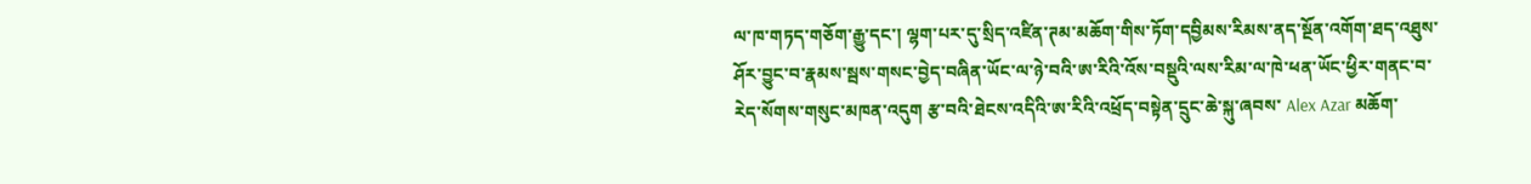ལ་ཁ་གཏད་གཅོག་རྒྱུ་དང་། ལྷག་པར་དུ་སྲིད་འཛིན་ཊམ་མཆོག་གིས་ཏོག་དབྱིམས་རིམས་ནད་སྔོན་འགོག་ཐད་འཐུས་ཤོར་བྱུང་བ་རྣམས་སྦས་གསང་བྱེད་བཞིན་ཡོང་ལ་ཉེ་བའི་ཨ་རིའི་འོས་བསྡུའི་ལས་རིམ་ལ་ཁེ་ཕན་ཡོང་ཕྱིར་གནང་བ་རེད་སོགས་གསུང་མཁན་འདུག རྩ་བའི་ཐེངས་འདིའི་ཨ་རིའི་འཕྲོད་བསྟེན་དྲུང་ཆེ་སྐུ་ཞབས་ Alex Azar མཆོག་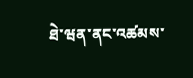ཐེ་ཝན་ནང་འཚམས་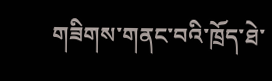གཟིགས་གནང་བའི་ཁྲོད་ཐེ་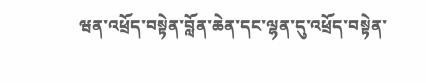ཝན་འཕྲོད་བསྟེན་བློན་ཆེན་དང་ལྷན་དུ་འཕྲོད་བསྟེན་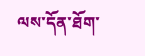ལས་དོན་ཐོག་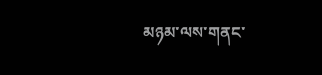མཉམ་ལས་གནང་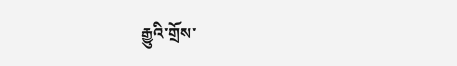རྒྱུའི་གྲོས་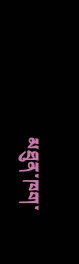མཐུན་ཁག་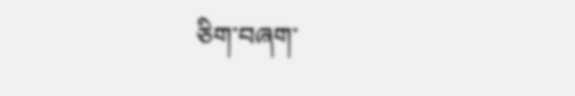ཅིག་བཞག་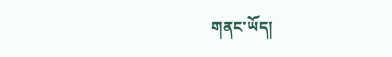གནང་ཡོད།